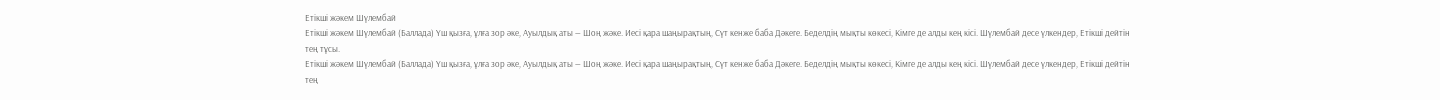Етікші жәкем Шүлембай
Етікші жәкем Шүлембай (Баллада) Үш қызға, ұлға зор әке, Ауылдық аты — Шоң жәке. Иесі қара шаңырақтың, Сүт кенже баба Дәкеге. Беделдің мықты көкесі, Кімге де алды кең кісі. Шүлембай десе үлкендер, Етікші дейтін тең тұсы.
Етікші жәкем Шүлембай (Баллада) Үш қызға, ұлға зор әке, Ауылдық аты — Шоң жәке. Иесі қара шаңырақтың, Сүт кенже баба Дәкеге. Беделдің мықты көкесі, Кімге де алды кең кісі. Шүлембай десе үлкендер, Етікші дейтін тең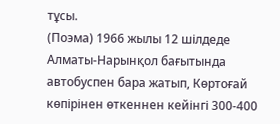тұсы.
(Поэма) 1966 жылы 12 шілдеде Алматы-Нарынқол бағытында автобуспен бара жатып, Көртоғай көпірінен өткеннен кейінгі 300-400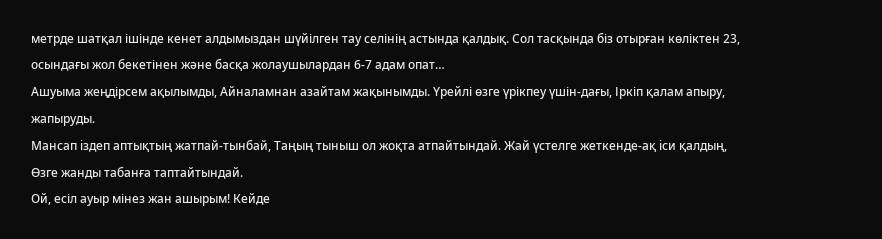метрде шатқал ішінде кенет алдымыздан шүйілген тау селінің астында қалдық. Сол тасқында біз отырған көліктен 23, осындағы жол бекетінен және басқа жолаушылардан 6-7 адам опат…
Ашуыма жеңдірсем ақылымды, Айналамнан азайтам жақынымды. Үрейлі өзге үрікпеу үшін-дағы, Іркіп қалам апыру, жапыруды.
Мансап iздеп аптықтың жатпай-тынбай, Таңың тыныш ол жоқта атпайтындай. Жай үстелге жеткенде-ақ iси қалдың, Өзге жанды табанға таптайтындай.
Ой, есіл ауыр мінез жан ашырым! Кейде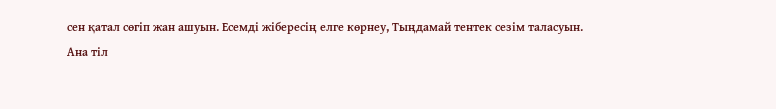сен қатал сөгіп жан ашуын. Есемді жібересің елге көрнеу, Тыңдамай тентек сезім таласуын.
Ана тіл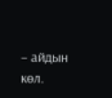– айдын көл.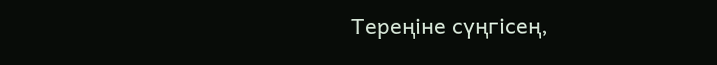Тереңіне сүңгісең,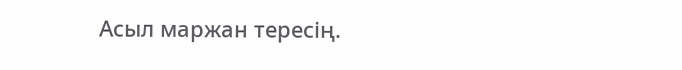Асыл маржан тересің.